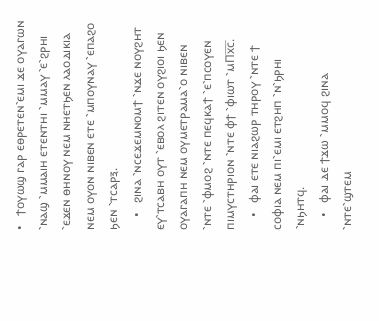•   ϯⲟⲩⲱϣ ⲅⲁⲣ ⲉⲑⲣⲉⲧⲉⲛ⳿ⲉⲙⲓ ϫⲉ ⲟⲩⲁⲅⲱⲛ ⳿ⲛⲁϣ ⳿ⲙⲙⲁⲓⲏ ⲉⲧⲉⲛⲧⲏⲓ ⳿ⲙⲙⲁⲩ ⳿ⲉ⳿ϩⲣⲏⲓ ⳿ⲉϫⲉⲛ ⲑⲏⲛⲟⲩ ⲛⲉⲙ ⲛⲏⲉⲧϧⲉⲛ ⲗⲁⲟⲇⲓⲕⲓⲁ ⲛⲉⲙ ⲟⲩⲟⲛ ⲛⲓⲃⲉⲛ ⲉⲧⲉ ⳿ⲙⲡⲟⲩⲛⲁⲩ ⳿ⲉⲡⲁϩⲟ ϧⲉⲛ ⳿ⲧⲥⲁⲣⲝ.
    •   ϩⲓⲛⲁ ⳿ⲛⲥⲉϫⲉⲙⲛⲟⲙϯ ⳿ⲛϫⲉ ⲛⲟⲩϩⲏⲧ ⲉⲩ⳿ⲧⲥⲁⲃⲏ ⲟⲩⲧ ⳿ⲉⲃⲟⲗ ϩⲓⲧⲉⲛ ⲟⲩϩⲓⲟⲓ ϧⲉⲛ ⲟⲩⲁⲅⲁⲡⲏ ⲛⲉⲙ ⲟⲩⲙⲉⲧⲣⲁⲙⲁ⳿ⲟ ⲛⲓⲃⲉⲛ ⳿ⲛⲧⲉ ⳿ⲫⲙⲟϩ ⳿ⲛⲧⲉ ⲡⲉϥⲕⲁϯ ⳿ⲉ⳿ⲡⲥⲟⲩⲉⲛ ⲡⲓⲙⲩⲥⲧⲏⲣⲓⲟⲛ ⳿ⲛⲧⲉ ⲫϯ ⳿ⲫⲓⲱⲧ ⳿ⲙⲠⲭ̅ⲥ̅.
    •   ⲫⲁⲓ ⲉⲧⲉ ⲛⲓⲁϩⲱⲣ ⲧⲏⲣⲟⲩ ⳿ⲛⲧⲉ ϯ ⲥⲟⲫⲓⲁ ⲛⲉⲙ ⲡⲓ⳿ⲉⲙⲓ ⲉⲧϩⲏⲡ ⳿ⲛ⳿ϧⲣⲏⲓ ⳿ⲛϧⲏⲧϥ.
    •   ⲫⲁⲓ ⲇⲉ ϯϫⲱ ⳿ⲙⲙⲟϥ ϩⲓⲛⲁ ⳿ⲛⲧⲉ⳿ϣⲧⲉⲙ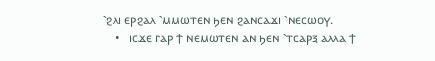⳿ϩⲗⲓ ⲉⲣϩⲁⲗ ⳿ⲙⲙⲱⲧⲉⲛ ϧⲉⲛ ϩⲁⲛⲥⲁϫⲓ ⳿ⲛⲉⲥⲱⲟⲩ.
    •   ⲓⲥϫⲉ ⲅⲁⲣ ϯ ⲛⲉⲙⲱⲧⲉⲛ ⲁⲛ ϧⲉⲛ ⳿ⲧⲥⲁⲣⲝ ⲁⲗⲗⲁ ϯ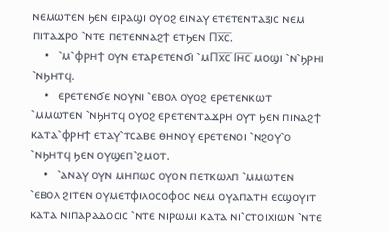ⲛⲉⲙⲱⲧⲉⲛ ϧⲉⲛ ⲉⲓⲣⲁϣⲓ ⲟⲩⲟϩ ⲉⲓⲛⲁⲩ ⲉⲧⲉⲧⲉⲛⲧⲁⲝⲓⲥ ⲛⲉⲙ ⲡⲓⲧⲁϫⲣⲟ ⳿ⲛⲧⲉ ⲡⲉⲧⲉⲛⲛⲁϩϯ ⲉⲧϧⲉⲛ Ⲡⲭ̅ⲥ̅.
    •   ⳿ⲙ⳿ⲫⲣⲏϯ ⲟⲩⲛ ⲉⲧⲁⲣⲉⲧⲉⲛϭⲓ ⳿ⲙⲠⲭ̅ⲥ̅ Ⲓⲏ̅ⲥ̅ ⲙⲟϣⲓ ⳿ⲛ⳿ϧⲣⲏⲓ ⳿ⲛϧⲏⲧϥ.
    •   ⲉⲣⲉⲧⲉⲛϭⲉ ⲛⲟⲩⲛⲓ ⳿ⲉⲃⲟⲗ ⲟⲩⲟϩ ⲉⲣⲉⲧⲉⲛⲕⲱⲧ ⳿ⲙⲙⲱⲧⲉⲛ ⳿ⲛϧⲏⲧϥ ⲟⲩⲟϩ ⲉⲣⲉⲧⲉⲛⲧⲁϫⲣⲏ ⲟⲩⲧ ϧⲉⲛ ⲡⲓⲛⲁϩϯ ⲕⲁⲧⲁ⳿ⲫⲣⲏϯ ⲉⲧⲁⲩ⳿ⲧⲥⲁⲃⲉ ⲑⲏⲛⲟⲩ ⲉⲣⲉⲧⲉⲛⲟⲓ ⳿ⲛϩⲟⲩ⳿ⲟ ⳿ⲛϧⲏⲧϥ ϧⲉⲛ ⲟⲩϣⲉⲡ⳿ϩⲙⲟⲧ.
    •   ⳿ⲁⲛⲁⲩ ⲟⲩⲛ ⲙⲏⲡⲱⲥ ⲟⲩⲟⲛ ⲡⲉⲧⲕⲱⲗⲡ ⳿ⲙⲙⲱⲧⲉⲛ ⳿ⲉⲃⲟⲗ ϩⲓⲧⲉⲛ ⲟⲩⲙⲉⲧⲫⲓⲗⲟⲥⲟⲫⲟⲥ ⲛⲉⲙ ⲟⲩⲁⲡⲁⲧⲏ ⲉⲥϣⲟⲩⲓⲧ ⲕⲁⲧⲁ ⲛⲓⲡⲁⲣⲁⲇⲟⲥⲓⲥ ⳿ⲛⲧⲉ ⲛⲓⲣⲱⲙⲓ ⲕⲁⲧⲁ ⲛⲓ⳿ⲥⲧⲟⲓⲭⲓⲱⲛ ⳿ⲛⲧⲉ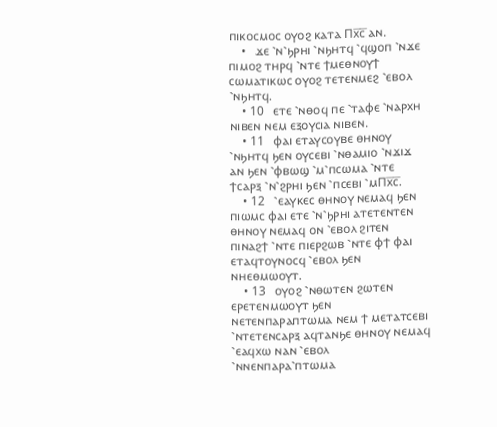ⲡⲓⲕⲟⲥⲙⲟⲥ ⲟⲩⲟϩ ⲕⲁⲧⲁ Ⲡⲭ̅ⲥ̅ ⲁⲛ.
    •   ϫⲉ ⳿ⲛ⳿ϧⲣⲏⲓ ⳿ⲛϧⲏⲧϥ ⳿ϥϣⲟⲡ ⳿ⲛϫⲉ ⲡⲓⲙⲟϩ ⲧⲏⲣϥ ⳿ⲛⲧⲉ ϯⲙⲉⲑⲛⲟⲩϯ ⲥⲱⲙⲁⲧⲓⲕⲱⲥ ⲟⲩⲟϩ ⲧⲉⲧⲉⲛⲙⲉϩ ⳿ⲉⲃⲟⲗ ⳿ⲛϧⲏⲧϥ.
    • 10   ⲉⲧⲉ ⳿ⲛⲑⲟϥ ⲡⲉ ⳿ⲧⲁⲫⲉ ⳿ⲛⲁⲣⲭⲏ ⲛⲓⲃⲉⲛ ⲛⲉⲙ ⲉⲝⲟⲩⲥⲓⲁ ⲛⲓⲃⲉⲛ.
    • 11   ⲫⲁⲓ ⲉⲧⲁⲩⲥⲟⲩⲃⲉ ⲑⲏⲛⲟⲩ ⳿ⲛϧⲏⲧϥ ϧⲉⲛ ⲟⲩⲥⲉⲃⲓ ⳿ⲛⲑⲁⲙⲓⲟ ⳿ⲛϫⲓϫ ⲁⲛ ϧⲉⲛ ⳿ⲫⲃⲱϣ ⳿ⲙ⳿ⲡⲥⲱⲙⲁ ⳿ⲛⲧⲉ ϯⲥⲁⲣⲝ ⳿ⲛ⳿ϩⲣⲏⲓ ϧⲉⲛ ⳿ⲡⲥⲉⲃⲓ ⳿ⲙⲠⲭ̅ⲥ̅.
    • 12   ⳿ⲉⲁⲩⲕⲉⲥ ⲑⲏⲛⲟⲩ ⲛⲉⲙⲁϥ ϧⲉⲛ ⲡⲓⲱⲙⲥ ⲫⲁⲓ ⲉⲧⲉ ⳿ⲛ⳿ϧⲣⲏⲓ ⲁⲧⲉⲧⲉⲛⲧⲉⲛ ⲑⲏⲛⲟⲩ ⲛⲉⲙⲁϥ ⲟⲛ ⳿ⲉⲃⲟⲗ ϩⲓⲧⲉⲛ ⲡⲓⲛⲁϩϯ ⳿ⲛⲧⲉ ⲡⲓⲉⲣϩⲱⲃ ⳿ⲛⲧⲉ ⲫϯ ⲫⲁⲓ ⲉⲧⲁϥⲧⲟⲩⲛⲟⲥϥ ⳿ⲉⲃⲟⲗ ϧⲉⲛ ⲛⲏⲉⲑⲙⲱⲟⲩⲧ.
    • 13   ⲟⲩⲟϩ ⳿ⲛⲑⲱⲧⲉⲛ ϩⲱⲧⲉⲛ ⲉⲣⲉⲧⲉⲛⲙⲱⲟⲩⲧ ϧⲉⲛ ⲛⲉⲧⲉⲛⲡⲁⲣⲁⲡⲧⲱⲙⲁ ⲛⲉⲙ ϯ ⲙⲉⲧⲁⲧⲥⲉⲃⲓ ⳿ⲛⲧⲉⲧⲉⲛⲥⲁⲣⲝ ⲁϥⲧⲁⲛϧⲉ ⲑⲏⲛⲟⲩ ⲛⲉⲙⲁϥ ⳿ⲉⲁϥⲭⲱ ⲛⲁⲛ ⳿ⲉⲃⲟⲗ ⳿ⲛⲛⲉⲛⲡⲁⲣⲁ⳿ⲡⲧⲱⲙⲁ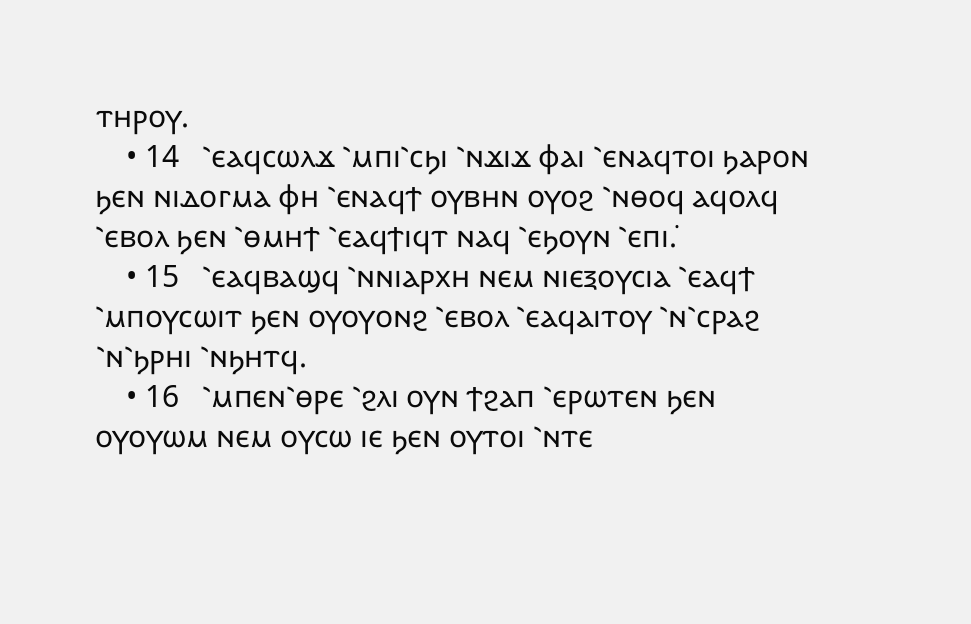ⲧⲏⲣⲟⲩ.
    • 14   ⳿ⲉⲁϥⲥⲱⲗϫ ⳿ⲙⲡⲓ⳿ⲥϧⲓ ⳿ⲛϫⲓϫ ⲫⲁⲓ ⳿ⲉⲛⲁϥⲧⲟⲓ ϧⲁⲣⲟⲛ ϧⲉⲛ ⲛⲓⲇⲟⲅⲙⲁ ⲫⲏ ⳿ⲉⲛⲁϥϯ ⲟⲩⲃⲏⲛ ⲟⲩⲟϩ ⳿ⲛⲑⲟϥ ⲁϥⲟⲗϥ ⳿ⲉⲃⲟⲗ ϧⲉⲛ ⳿ⲑⲙⲏϯ ⳿ⲉⲁϥϯⲓϥⲧ ⲛⲁϥ ⳿ⲉϧⲟⲩⲛ ⳿ⲉⲡⲓ.̇
    • 15   ⳿ⲉⲁϥⲃⲁϣϥ ⳿ⲛⲛⲓⲁⲣⲭⲏ ⲛⲉⲙ ⲛⲓⲉⲝⲟⲩⲥⲓⲁ ⳿ⲉⲁϥϯ ⳿ⲙⲡⲟⲩⲥⲱⲓⲧ ϧⲉⲛ ⲟⲩⲟⲩⲟⲛϩ ⳿ⲉⲃⲟⲗ ⳿ⲉⲁϥⲁⲓⲧⲟⲩ ⳿ⲛ⳿ⲥⲣⲁϩ ⳿ⲛ⳿ϧⲣⲏⲓ ⳿ⲛϧⲏⲧϥ.
    • 16   ⳿ⲙⲡⲉⲛ⳿ⲑⲣⲉ ⳿ϩⲗⲓ ⲟⲩⲛ ϯϩⲁⲡ ⳿ⲉⲣⲱⲧⲉⲛ ϧⲉⲛ ⲟⲩⲟⲩⲱⲙ ⲛⲉⲙ ⲟⲩⲥⲱ ⲓⲉ ϧⲉⲛ ⲟⲩⲧⲟⲓ ⳿ⲛⲧⲉ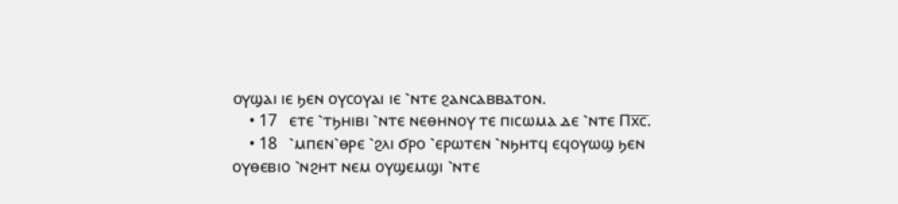ⲟⲩϣⲁⲓ ⲓⲉ ϧⲉⲛ ⲟⲩⲥⲟⲩⲁⲓ ⲓⲉ ⳿ⲛⲧⲉ ϩⲁⲛⲥⲁⲃⲃⲁⲧⲟⲛ.
    • 17   ⲉⲧⲉ ⳿ⲧϧⲏⲓⲃⲓ ⳿ⲛⲧⲉ ⲛⲉⲑⲏⲛⲟⲩ ⲧⲉ ⲡⲓⲥⲱⲙⲁ ⲇⲉ ⳿ⲛⲧⲉ Ⲡⲭ̅ⲥ̅.
    • 18   ⳿ⲙⲡⲉⲛ⳿ⲑⲣⲉ ⳿ϩⲗⲓ ϭⲣⲟ ⳿ⲉⲣⲱⲧⲉⲛ ⳿ⲛϧⲏⲧϥ ⲉϥⲟⲩⲱϣ ϧⲉⲛ ⲟⲩⲑⲉⲃⲓⲟ ⳿ⲛϩⲏⲧ ⲛⲉⲙ ⲟⲩϣⲉⲙϣⲓ ⳿ⲛⲧⲉ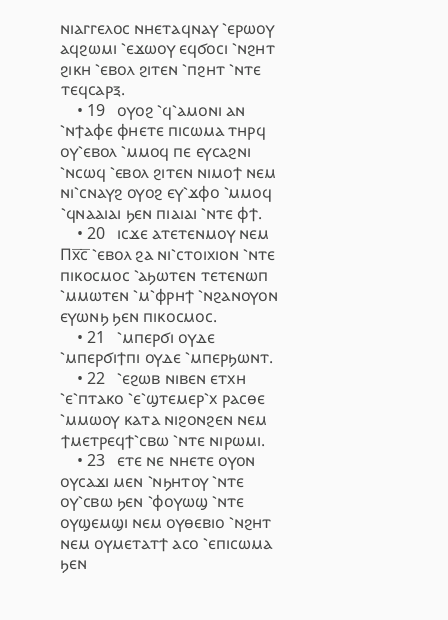ⲛⲓⲁⲅⲅⲉⲗⲟⲥ ⲛⲏⲉⲧⲁϥⲛⲁⲩ ⳿ⲉⲣⲱⲟⲩ ⲁϥϩⲱⲙⲓ ⳿ⲉϫⲱⲟⲩ ⲉϥϭⲟⲥⲓ ⳿ⲛϩⲏⲧ ϩⲓⲕⲏ ⳿ⲉⲃⲟⲗ ϩⲓⲧⲉⲛ ⳿ⲡϩⲏⲧ ⳿ⲛⲧⲉ ⲧⲉϥⲥⲁⲣⲝ.
    • 19   ⲟⲩⲟϩ ⳿ϥ⳿ⲁⲙⲟⲛⲓ ⲁⲛ ⳿ⲛϯⲁⲫⲉ ⲫⲏⲉⲧⲉ ⲡⲓⲥⲱⲙⲁ ⲧⲏⲣϥ ⲟⲩ⳿ⲉⲃⲟⲗ ⳿ⲙⲙⲟϥ ⲡⲉ ⲉⲩⲥⲁϩⲛⲓ ⳿ⲛⲥⲱϥ ⳿ⲉⲃⲟⲗ ϩⲓⲧⲉⲛ ⲛⲓⲙⲟϯ ⲛⲉⲙ ⲛⲓ⳿ⲥⲛⲁⲩϩ ⲟⲩⲟϩ ⲉⲩ⳿ϫⲫⲟ ⳿ⲙⲙⲟϥ ⳿ϥⲛⲁⲁⲓⲁⲓ ϧⲉⲛ ⲡⲓⲁⲓⲁⲓ ⳿ⲛⲧⲉ ⲫϯ.
    • 20   ⲓⲥϫⲉ ⲁⲧⲉⲧⲉⲛⲙⲟⲩ ⲛⲉⲙ Ⲡⲭ̅ⲥ̅ ⳿ⲉⲃⲟⲗ ϩⲁ ⲛⲓ⳿ⲥⲧⲟⲓⲭⲓⲟⲛ ⳿ⲛⲧⲉ ⲡⲓⲕⲟⲥⲙⲟⲥ ⳿ⲁϧⲱⲧⲉⲛ ⲧⲉⲧⲉⲛⲱⲡ ⳿ⲙⲙⲱⲧⲉⲛ ⳿ⲙ⳿ⲫⲣⲏϯ ⳿ⲛϩⲁⲛⲟⲩⲟⲛ ⲉⲩⲱⲛϧ ϧⲉⲛ ⲡⲓⲕⲟⲥⲙⲟⲥ.
    • 21   ⳿ⲙⲡⲉⲣϭⲓ ⲟⲩⲇⲉ ⳿ⲙⲡⲉⲣϭⲓϯⲡⲓ ⲟⲩⲇⲉ ⳿ⲙⲡⲉⲣϧⲱⲛⲧ.
    • 22   ⳿ⲉϩⲱⲃ ⲛⲓⲃⲉⲛ ⲉⲧⲭⲏ ⳿ⲉ⳿ⲡⲧⲁⲕⲟ ⳿ⲉ⳿ϣⲧⲉⲙⲉⲣ⳿ⲭ ⲣⲁⲥⲑⲉ ⳿ⲙⲙⲱⲟⲩ ⲕⲁⲧⲁ ⲛⲓϩⲟⲛϩⲉⲛ ⲛⲉⲙ ϯⲙⲉⲧⲣⲉϥϯ⳿ⲥⲃⲱ ⳿ⲛⲧⲉ ⲛⲓⲣⲱⲙⲓ.
    • 23   ⲉⲧⲉ ⲛⲉ ⲛⲏⲉⲧⲉ ⲟⲩⲟⲛ ⲟⲩⲥⲁϫⲓ ⲙⲉⲛ ⳿ⲛϧⲏⲧⲟⲩ ⳿ⲛⲧⲉ ⲟⲩ⳿ⲥⲃⲱ ϧⲉⲛ ⳿ⲫⲟⲩⲱϣ ⳿ⲛⲧⲉ ⲟⲩϣⲉⲙϣⲓ ⲛⲉⲙ ⲟⲩⲑⲉⲃⲓⲟ ⳿ⲛϩⲏⲧ ⲛⲉⲙ ⲟⲩⲙⲉⲧⲁⲧϯ ⲁⲥⲟ ⳿ⲉⲡⲓⲥⲱⲙⲁ ϧⲉⲛ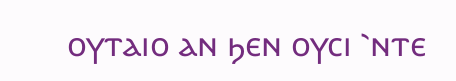ⲟⲩⲧⲁⲓⲟ ⲁⲛ ϧⲉⲛ ⲟⲩⲥⲓ ⳿ⲛⲧⲉ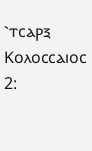⳿ⲧⲥⲁⲣⲝ
Ⲕⲟⲗⲟⲥⲥⲁⲓⲟⲥ 2: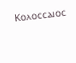Ⲕⲟⲗⲟⲥⲥⲁⲓⲟⲥ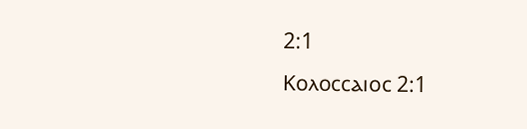2:1
Ⲕⲟⲗⲟⲥⲥⲁⲓⲟⲥ 2:1